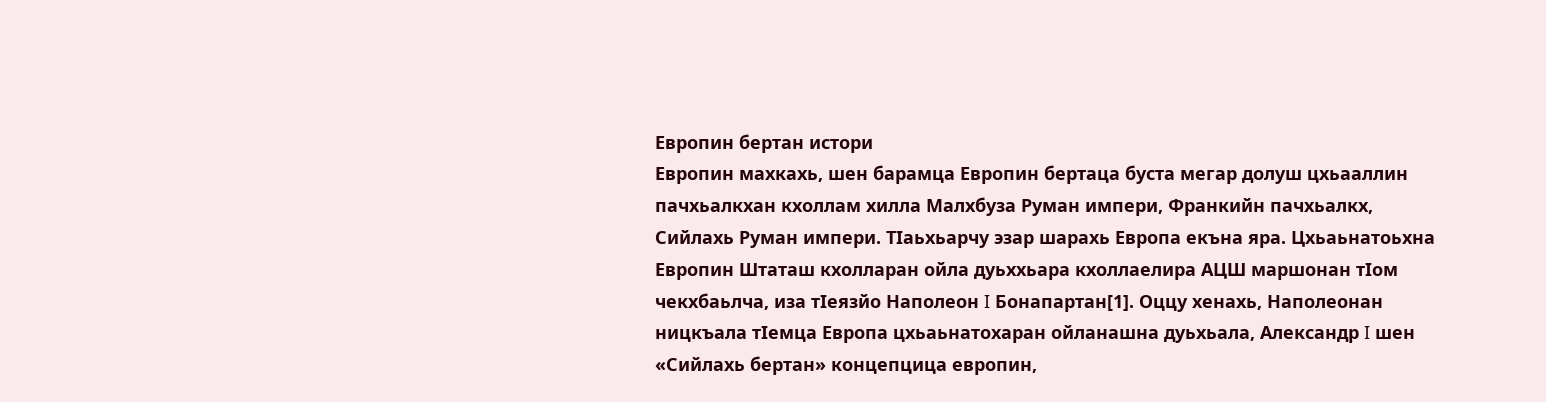Европин бертан истори
Европин махкахь, шен барамца Европин бертаца буста мегар долуш цхьааллин пачхьалкхан кхоллам хилла Малхбуза Руман импери, Франкийн пачхьалкх, Сийлахь Руман импери. ТӀаьхьарчу эзар шарахь Европа екъна яра. Цхьаьнатоьхна Европин Штаташ кхолларан ойла дуьххьара кхоллаелира АЦШ маршонан тӀом чекхбаьлча, иза тӀеязйо Наполеон I Бонапартан[1]. Оццу хенахь, Наполеонан ницкъала тӀемца Европа цхьаьнатохаран ойланашна дуьхьала, Александр I шен «Сийлахь бертан» концепцица европин,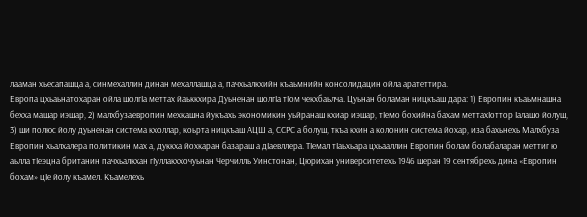лааман хьесапашца а, синмехаллин динан мехаллашца а, пачхьалкхийн къаьмнийн консолидацин ойла аратеттира.
Европа цхьаьнатохаран ойла шолгӀа меттах йаьккхира Дуьненан шолгӀа тӀом чекхбаьлча. Цуьнан боламан ницкъаш дара: 1) Европин къаьмнашна бехха машар иэшар, 2) малхбузаевропин мехкашна йукъахь экономикин уьйранаш кхиар иэшар, тӀемо бохийна бахам меттахӀоттор Ӏалашо йолуш, 3) ши полюс йолу дуьненан система кхоллар, коьрта ницкъаш АЦШ а, ССРС а болуш, ткъа кхин а колонин система йохар, иза бахьнехь Малхбуза Европин хьалхалера политикин мах а, дуккха йохкаран базараш а дӀаевллера. ТӀемал тӀаьхьара цхьааллин Европин болам болабаларан меттиг ю аьлла тӀеэцна британин пачхьалкхан гӀуллакххочуьнан Черчилль Уинстонан, Цюрихан университетехь 1946 шеран 19 сентябрехь дина «Европин бохам» цӀе йолу къамел. Къамелехь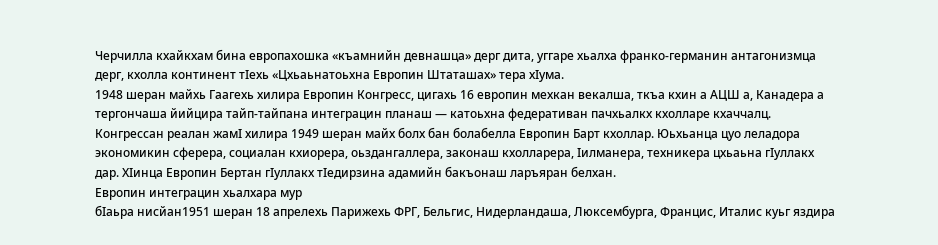Черчилла кхайкхам бина европахошка «къамнийн девнашца» дерг дита, уггаре хьалха франко-германин антагонизмца дерг, кхолла континент тӀехь «Цхьаьнатоьхна Европин Штаташах» тера хӀума.
1948 шеран майхь Гаагехь хилира Европин Конгресс, цигахь 16 европин мехкан векалша, ткъа кхин а АЦШ а, Канадера а тергончаша йийцира тайп-тайпана интеграцин планаш — катоьхна федеративан пачхьалкх кхолларе кхаччалц. Конгрессан реалан жамӀ хилира 1949 шеран майх болх бан болабелла Европин Барт кхоллар. Юьхьанца цуо леладора экономикин сферера, социалан кхиорера, оьздангаллера, законаш кхолларера, Ӏилманера, техникера цхьаьна гӀуллакх дар. ХӀинца Европин Бертан гӀуллакх тӀедирзина адамийн бакъонаш ларъяран белхан.
Европин интеграцин хьалхара мур
бӀаьра нисйан1951 шеран 18 апрелехь Парижехь ФРГ, Бельгис, Нидерландаша, Люксембурга, Францис, Италис куьг яздира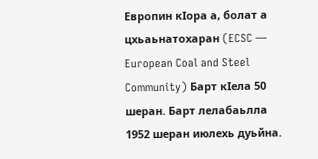Европин кӀора а, болат а цхьаьнатохаран (ECSC — European Coal and Steel Community) Барт кӀела 50 шеран. Барт лелабаьлла 1952 шеран июлехь дуьйна.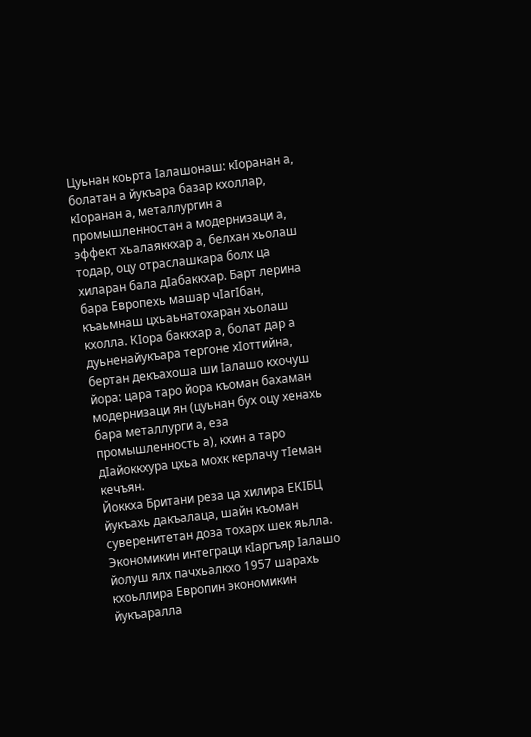Цуьнан коьрта Ӏалашонаш: кӀоранан а, болатан а йукъара базар кхоллар, кӀоранан а, металлургин а промышленностан а модернизаци а, эффект хьалаяккхар а, белхан хьолаш тодар, оцу отраслашкара болх ца хиларан бала дӀабаккхар. Барт лерина бара Европехь машар чӀагӀбан, къаьмнаш цхьаьнатохаран хьолаш кхолла. КӀора баккхар а, болат дар а дуьненайукъара тергоне хӀоттийна, бертан декъахоша ши Ӏалашо кхочуш йора: цара таро йора къоман бахаман модернизаци ян (цуьнан бух оцу хенахь бара металлурги а, еза промышленность а), кхин а таро дӀайоккхура цхьа мохк керлачу тӀеман кечъян.
Йоккха Британи реза ца хилира ЕКӀБЦ йукъахь дакъалаца, шайн къоман суверенитетан доза тохарх шек яьлла.
Экономикин интеграци кӀаргъяр Ӏалашо йолуш ялх пачхьалкхо 1957 шарахь кхоьллира Европин экономикин йукъаралла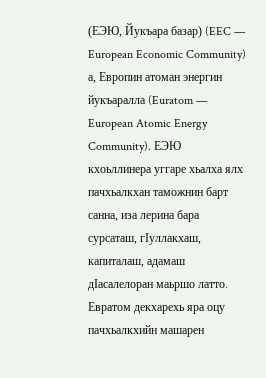(ЕЭЮ, Йукъара базар) (EEC — European Economic Community) а, Европин атоман энергин йукъаралла (Euratom — European Atomic Energy Community). ЕЭЮ кхоьллинера уггаре хьалха ялх пачхьалкхан таможнин барт санна, иза лерина бара сурсаташ, гӀуллакхаш, капиталаш, адамаш дӀасалелоран маьршо латто. Евратом декхарехь яра оцу пачхьалкхийн машарен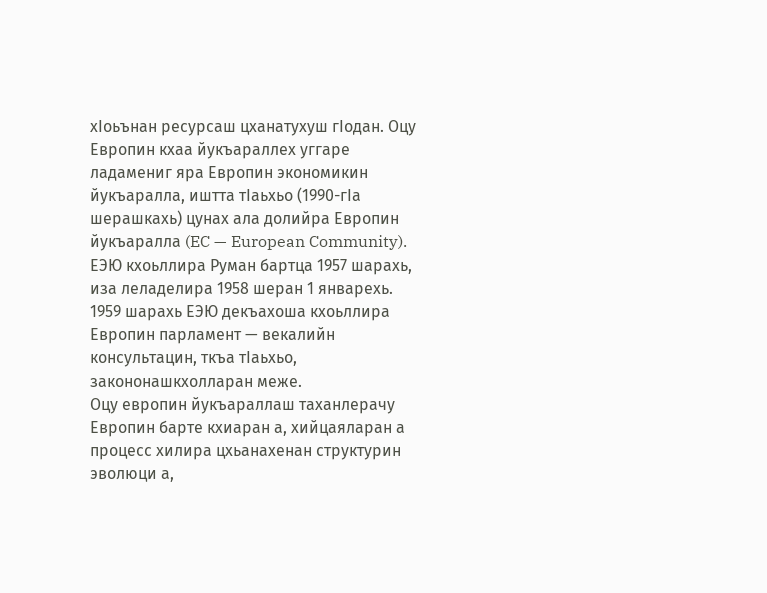хӀоьънан ресурсаш цханатухуш гӀодан. Оцу Европин кхаа йукъараллех уггаре ладамениг яра Европин экономикин йукъаралла, иштта тӀаьхьо (1990-гӀа шерашкахь) цунах ала долийра Европин йукъаралла (EC — European Community). ЕЭЮ кхоьллира Руман бартца 1957 шарахь, иза леладелира 1958 шеран 1 январехь. 1959 шарахь ЕЭЮ декъахоша кхоьллира Европин парламент — векалийн консультацин, ткъа тӀаьхьо, закононашкхолларан меже.
Оцу европин йукъараллаш таханлерачу Европин барте кхиаран а, хийцаяларан а процесс хилира цхьанахенан структурин эволюци а,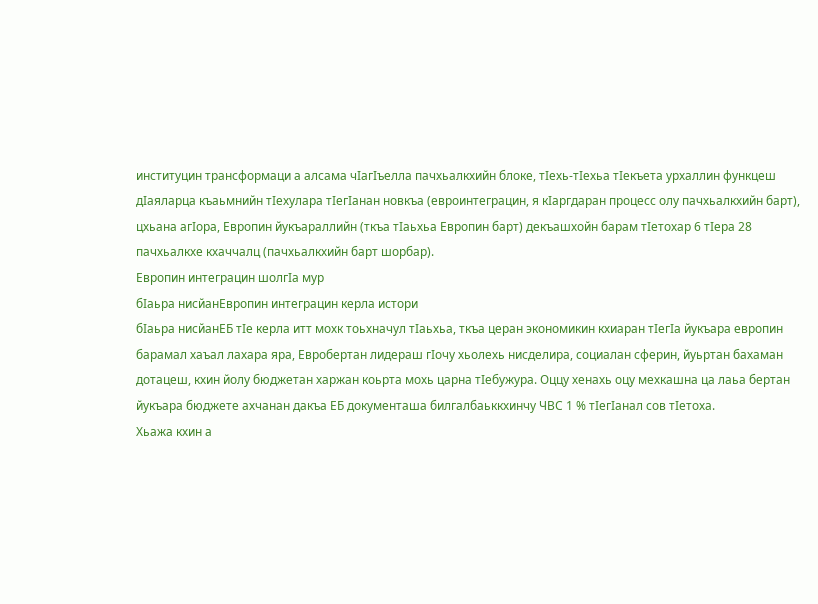институцин трансформаци а алсама чӀагӀъелла пачхьалкхийн блоке, тӀехь-тӀехьа тӀекъета урхаллин функцеш дӀаяларца къаьмнийн тӀехулара тӀегӀанан новкъа (евроинтеграцин, я кӀаргдаран процесс олу пачхьалкхийн барт), цхьана агӀора, Европин йукъараллийн (ткъа тӀаьхьа Европин барт) декъашхойн барам тӀетохар 6 тӀера 28 пачхьалкхе кхаччалц (пачхьалкхийн барт шорбар).
Европин интеграцин шолгӀа мур
бӀаьра нисйанЕвропин интеграцин керла истори
бӀаьра нисйанЕБ тӀе керла итт мохк тоьхначул тӀаьхьа, ткъа церан экономикин кхиаран тӀегӀа йукъара европин барамал хаъал лахара яра, Евробертан лидераш гӀочу хьолехь нисделира, социалан сферин, йуьртан бахаман дотацеш, кхин йолу бюджетан харжан коьрта мохь царна тӀебужура. Оццу хенахь оцу мехкашна ца лаьа бертан йукъара бюджете ахчанан дакъа ЕБ документаша билгалбаьккхинчу ЧВС 1 % тӀегӀанал сов тӀетоха.
Хьажа кхин а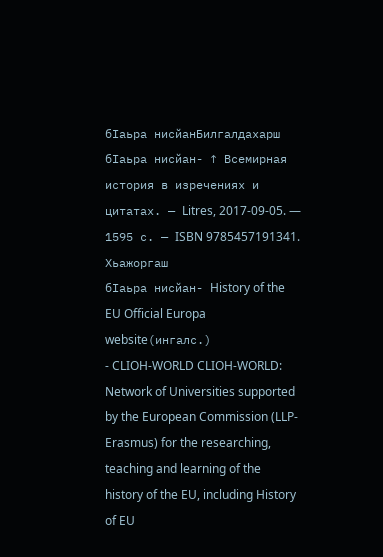бӀаьра нисйанБилгалдахарш
бӀаьра нисйан- ↑ Всемирная история в изречениях и цитатах. — Litres, 2017-09-05. — 1595 с. — ISBN 9785457191341.
Хьажоргаш
бӀаьра нисйан- History of the EU Official Europa website(ингалс.)
- CLIOH-WORLD CLIOH-WORLD: Network of Universities supported by the European Commission (LLP-Erasmus) for the researching, teaching and learning of the history of the EU, including History of EU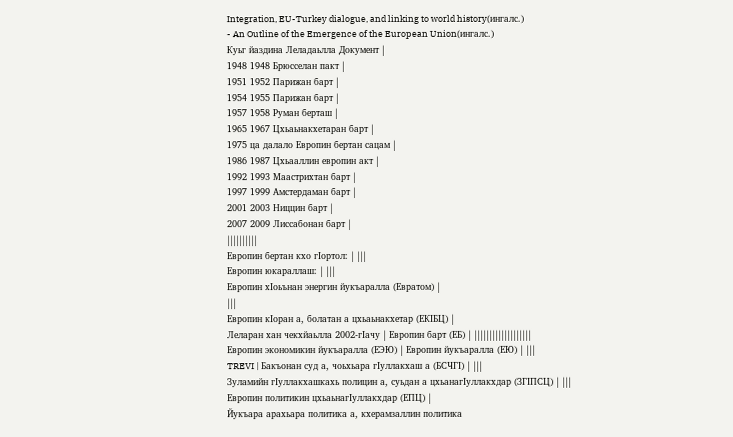Integration, EU-Turkey dialogue, and linking to world history(ингалс.)
- An Outline of the Emergence of the European Union(ингалс.)
Куьг йаздина Леладаьлла Документ |
1948 1948 Брюсселан пакт |
1951 1952 Парижан барт |
1954 1955 Парижан барт |
1957 1958 Руман берташ |
1965 1967 Цхьаьнакхетаран барт |
1975 ца далало Европин бертан сацам |
1986 1987 Цхьааллин европин акт |
1992 1993 Маастрихтан барт |
1997 1999 Амстердаман барт |
2001 2003 Ниццин барт |
2007 2009 Лиссабонан барт |
||||||||||
Европин бертан кхо гӀортол: | |||
Европин юкараллаш: | |||
Европин хӀоьънан энергин йукъаралла (Евратом) |
|||
Европин кӀоран а, болатан а цхьаьнакхетар (ЕКӀБЦ) |
Леларан хан чекхйаьлла 2002-гӀачу | Европин барт (ЕБ) | |||||||||||||||||||
Европин экономикин йукъаралла (ЕЭЮ) | Европин йукъаралла (ЕЮ) | |||
TREVI | Бакъонан суд а, чоьхьара гӀуллакхаш а (БСЧГӀ) | |||
Зуламийн гӀуллакхашкахь полицин а, суьдан а цхьанагӀуллакхдар (ЗГӀПСЦ) | |||
Европин политикин цхьаьнагӀуллакхдар (ЕПЦ) |
Йукъара арахьара политика а, кхерамзаллин политика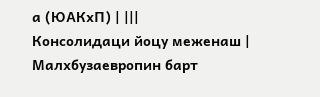а (ЮАКхП) | |||
Консолидаци йоцу меженаш | Малхбузаевропин барт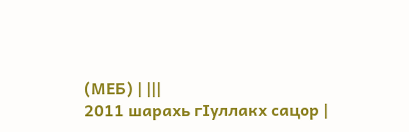(МЕБ) | |||
2011 шарахь гӀуллакх сацор |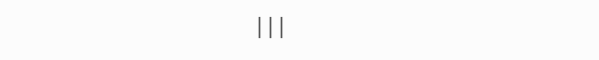|||